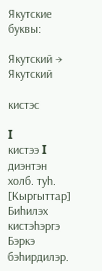Якутские буквы:

Якутский → Якутский

кистэс

I
кистээ I диэнтэн холб. туһ. [Кыргыттар] Биһилэх кистэһэргэ Бэркэ бэһирдилэр.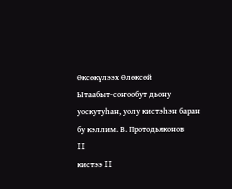Өксөкүлээх Өлөксөй
Ытаабыт-соҥообут дьону уоскутуһан, уолу кистэһэн баран бу кэллим. В. Протодьяконов
II
кистээ II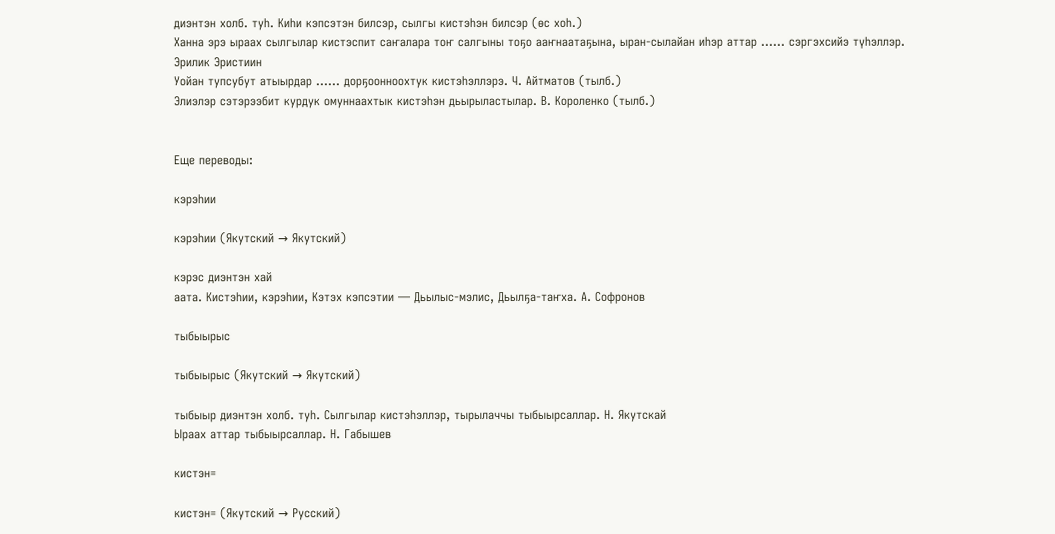диэнтэн холб. туһ. Киһи кэпсэтэн билсэр, сылгы кистэһэн билсэр (өс хоһ.)
Ханна эрэ ыраах сылгылар кистэспит саҥалара тоҥ салгыны тоҕо ааҥнаатаҕына, ыран-сылайан иһэр аттар …… сэргэхсийэ түһэллэр. Эрилик Эристиин
Уойан тупсубут атыырдар …… дорҕоонноохтук кистэһэллэрэ. Ч. Айтматов (тылб.)
Элиэлэр сэтэрээбит курдук омуннаахтык кистэһэн дьырыластылар. В. Короленко (тылб.)


Еще переводы:

кэрэһии

кэрэһии (Якутский → Якутский)

кэрэс диэнтэн хай
аата. Кистэһии, кэрэһии, Кэтэх кэпсэтии — Дьылыс-мэлис, Дьылҕа-таҥха. А. Софронов

тыбыырыс

тыбыырыс (Якутский → Якутский)

тыбыыр диэнтэн холб. туһ. Сылгылар кистэһэллэр, тырылаччы тыбыырсаллар. Н. Якутскай
Ыраах аттар тыбыырсаллар. Н. Габышев

кистэн=

кистэн= (Якутский → Русский)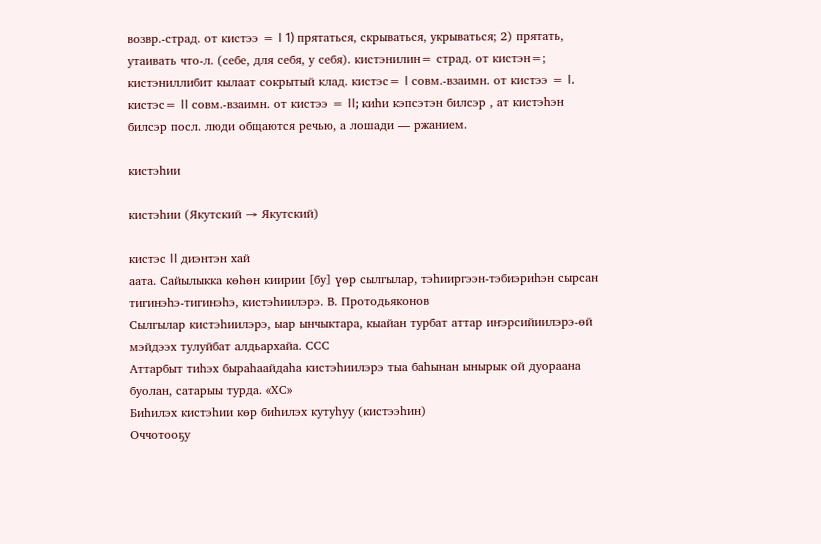возвр.-страд. от кистээ = I 1) прятаться, скрываться, укрываться; 2) прятать, утаивать что-л. (себе, для себя, у себя). кистэнилин= страд. от кистэн=; кистэниллибит кылаат сокрытый клад. кистэс= I совм.-взаимн. от кистээ = I. кистэс= II совм.-взаимн. от кистээ = II; киһи кэпсэтэн билсэр , ат кистэһэн билсэр посл. люди общаются речью, а лошади — ржанием.

кистэһии

кистэһии (Якутский → Якутский)

кистэс II диэнтэн хай
аата. Сайылыкка көһөн киирии [бу] үөр сылгылар, тэһииргээн-тэбиэриһэн сырсан тигинэһэ-тигинэһэ, кистэһиилэрэ. В. Протодьяконов
Сылгылар кистэһиилэрэ, ыар ынчыктара, кыайан турбат аттар иҥэрсийиилэрэ-өй мэйдээх тулуйбат алдьархайа. ССС
Аттарбыт тиһэх быраһаайдаһа кистэһиилэрэ тыа баһынан ынырык ой дуораана буолан, сатарыы турда. «ХС»
Биһилэх кистэһии көр биһилэх кутуһуу (кистээһин)
Оччотооҕу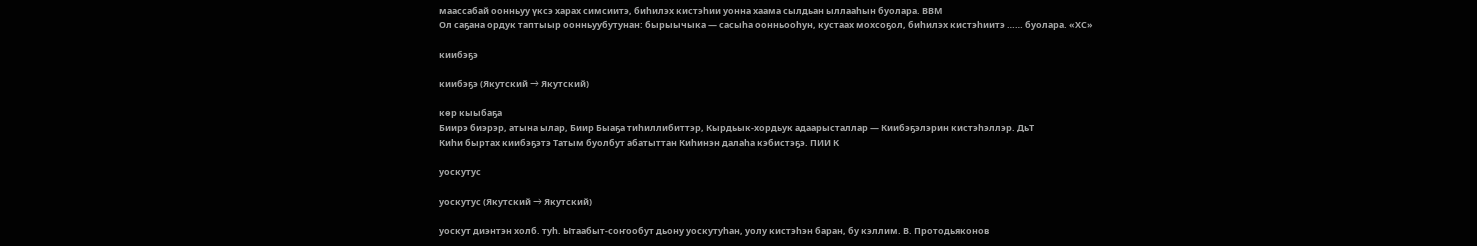маассабай оонньуу үксэ харах симсиитэ, биһилэх кистэһии уонна хаама сылдьан ыллааһын буолара. ВВМ
Ол саҕана ордук таптыыр оонньуубутунан: бырыычыка — сасыһа оонньооһун, кустаах мохсоҕол, биһилэх кистэһиитэ …… буолара. «ХС»

киибэҕэ

киибэҕэ (Якутский → Якутский)

көр кыыбаҕа
Биирэ биэрэр, атына ылар, Биир Быаҕа тиһиллибиттэр, Кырдьык-хордьук адаарысталлар — Киибэҕэлэрин кистэһэллэр. ДьТ
Киһи быртах киибэҕэтэ Татым буолбут абатыттан Киһинэн далаһа кэбистэҕэ. ПИИ К

уоскутус

уоскутус (Якутский → Якутский)

уоскут диэнтэн холб. туһ. Ытаабыт-соҥообут дьону уоскутуһан, уолу кистэһэн баран, бу кэллим. В. Протодьяконов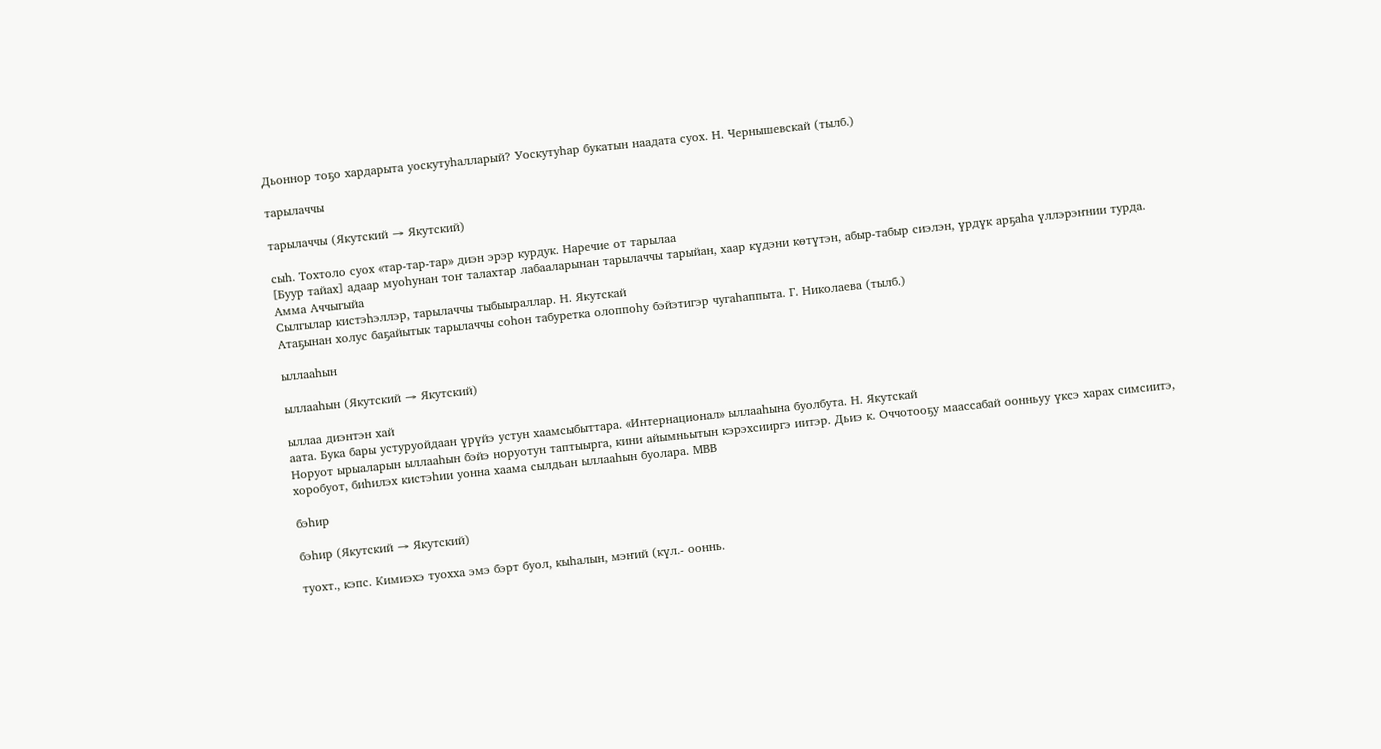Дьоннор тоҕо хардарыта уоскутуһалларый? Уоскутуһар букатын наадата суох. Н. Чернышевскай (тылб.)

тарылаччы

тарылаччы (Якутский → Якутский)

сыһ. Тохтоло суох «тар-тар-тар» диэн эрэр курдук. Наречие от тарылаа
[Буур тайах] адаар муоһунан тоҥ талахтар лабааларынан тарылаччы тарыйан, хаар күдэни көтүтэн, абыр-табыр сиэлэн, үрдүк арҕаһа үллэрэҥнии турда. Амма Аччыгыйа
Сылгылар кистэһэллэр, тарылаччы тыбыыраллар. Н. Якутскай
Атаҕынан холус баҕайытык тарылаччы соһон табуретка олоппоһу бэйэтигэр чугаһаппыта. Г. Николаева (тылб.)

ыллааһын

ыллааһын (Якутский → Якутский)

ыллаа диэнтэн хай
аата. Бука бары устуруойдаан үрүйэ устун хаамсыбыттара. «Интернационал» ыллааһына буолбута. Н. Якутскай
Норуот ырыаларын ыллааһын бэйэ норуотун таптыырга, кини айымньытын кэрэхсииргэ иитэр. Дьиэ к. Оччотооҕу маассабай оонньуу үксэ харах симсиитэ, хоробуот, биһилэх кистэһии уонна хаама сылдьан ыллааһын буолара. МВВ

бэһир

бэһир (Якутский → Якутский)

туохт., кэпс. Кимиэхэ туохха эмэ бэрт буол, кыһалын, мэҥий (күл.- ооннь.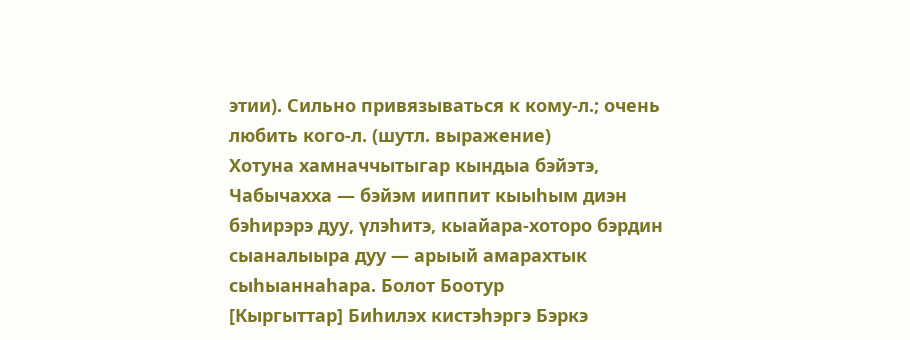этии). Сильно привязываться к кому-л.; очень любить кого-л. (шутл. выражение)
Хотуна хамначчытыгар кындыа бэйэтэ, Чабычахха — бэйэм ииппит кыыһым диэн бэһирэрэ дуу, үлэһитэ, кыайара-хоторо бэрдин сыаналыыра дуу — арыый амарахтык сыһыаннаһара. Болот Боотур
[Кыргыттар] Биһилэх кистэһэргэ Бэркэ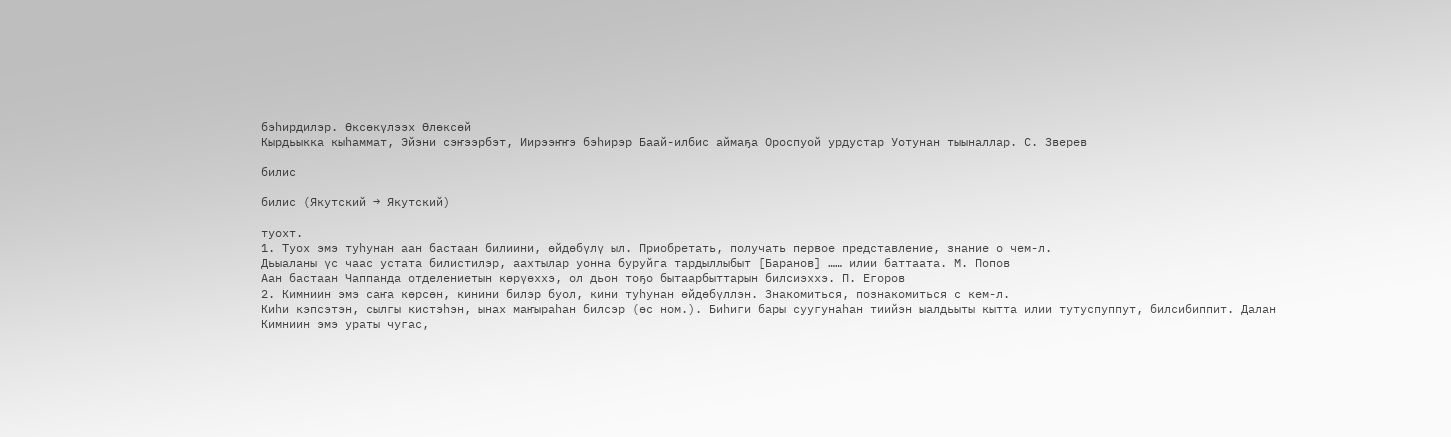бэһирдилэр. Өксөкүлээх Өлөксөй
Кырдьыкка кыһаммат, Эйэни сэҥээрбэт, Иирээҥҥэ бэһирэр Баай-илбис аймаҕа Ороспуой урдустар Уотунан тыыналлар. С. Зверев

билис

билис (Якутский → Якутский)

туохт.
1. Туох эмэ туһунан аан бастаан билиини, өйдөбүлү ыл. Приобретать, получать первое представление, знание о чем-л.
Дьыаланы үс чаас устата билистилэр, аахтылар уонна буруйга тардыллыбыт [Баранов] …… илии баттаата. М. Попов
Аан бастаан Чаппанда отделениетын көрүөххэ, ол дьон тоҕо бытаарбыттарын билсиэххэ. П. Егоров
2. Кимниин эмэ саҥа көрсөн, кинини билэр буол, кини туһунан өйдөбүллэн. Знакомиться, познакомиться с кем-л.
Киһи кэпсэтэн, сылгы кистэһэн, ынах маҥыраһан билсэр (өс ном.). Биһиги бары суугунаһан тиийэн ыалдьыты кытта илии тутуспуппут, билсибиппит. Далан
Кимниин эмэ ураты чугас,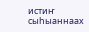истиҥ сыһыаннаах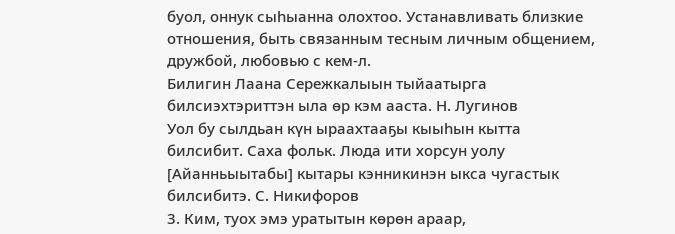буол, оннук сыһыанна олохтоо. Устанавливать близкие отношения, быть связанным тесным личным общением, дружбой, любовью с кем-л.
Билигин Лаана Сережкалыын тыйаатырга билсиэхтэриттэн ыла өр кэм ааста. Н. Лугинов
Уол бу сылдьан күн ыраахтааҕы кыыһын кытта билсибит. Саха фольк. Люда ити хорсун уолу [Айанньыытабы] кытары кэнникинэн ыкса чугастык билсибитэ. С. Никифоров
3. Ким, туох эмэ уратытын көрөн араар,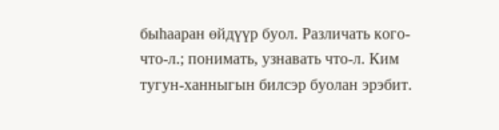быһааран өйдүүр буол. Различать кого-что-л.; понимать, узнавать что-л. Ким тугун-ханныгын билсэр буолан эрэбит.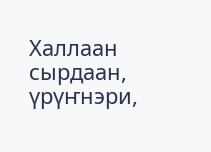Халлаан сырдаан, үрүҥнэри,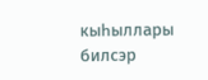кыһыллары билсэр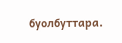буолбуттара.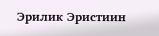Эрилик Эристиин